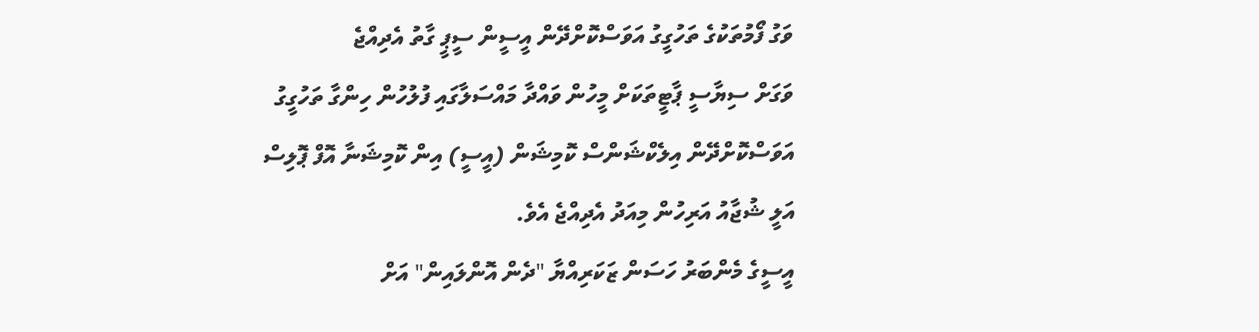ވަގު ފޯމުތަކުގެ ތަހުގީގު އަވަސްކޮށްދޭން އީސީން ސީޕީ ގާތު އެދިއްޖެ
ވަގަށް ސިޔާސީ ޕާޓީތަކަށް މީހުން ވައްދާ މައްސަލާގައި ފުލުހުން ހިންގާ ތަހުގީގު އަވަސްކޮށްދޭން އިލެކްޝަންސް ކޮމިޝަން (އީސީ) އިން ކޮމިޝަނާ އޮފް ޕޮލިސް އަލީ ޝުޖާއު އަރިހުން މިއަދު އެދިއްޖެ އެވެ.
އީސީގެ މެންބަރު ހަސަން ޒަކަރިއްޔާ "ދެން އޮންލައިން" އަށް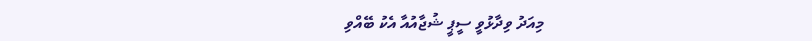މިއަދު ވިދާޅުވީ ސީޕީ ޝުޖާއުއާ އެކު ބޭއްވި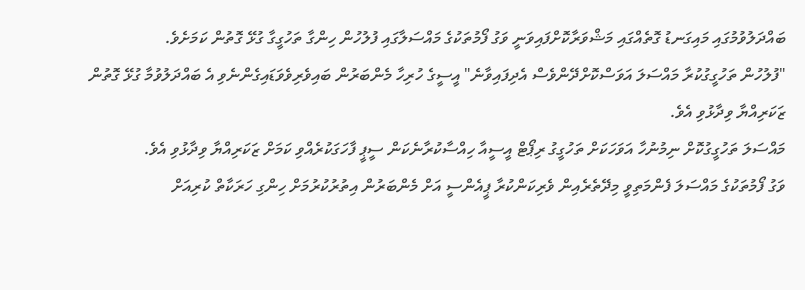ބައްދަލުވުމުގައި މައިގަނޑު ގޮތެއްގައި މަޝްވަރާކޮށްފައިވަނީ ވަގު ފޯމުތަކުގެ މައްސަލާގައި ފުލުހުން ހިންގާ ތަހުގީގާ ގުޅޭ ގޮތުން ކަމަށެވެ.
"ފުލުހުން ތަހުގީގުކުރާ މައްސަލަ އަވަސްކޮށްދޭންވެސް އެދިފައިވާނެ" އީސީގެ ހުރިހާ މެންބަރުން ބައިވެރިވެވަޑައިގެންނެވި އެ ބައްދަލުވުމާ ގުޅޭ ގޮތުން ޒަކަރިއްޔާ ވިދާޅުވި އެވެ.
މައްސަލަ ތަހުގީގުކޮށް ނިމުނުހާ އަވަހަކަށް ތަހުގީގު ރިޕޯޓް އީސީއާ ހިއްސާކުރާނެކަން ސީޕީ ފާހަގަކުރެއްވި ކަމަށް ޒަކަރިއްޔާ ވިދާޅުވި އެވެ.
ވަގު ފޯމުތަކުގެ މައްސަލަ ފެންމަތިވީ މިދޭތެރެއިން ވެރިކަންކުރާ ޕީއެންސީ އަށް މެންބަރުން އިތުރުކުރުމަށް ހިންގި ހަރަކާތް ކުރިއަށް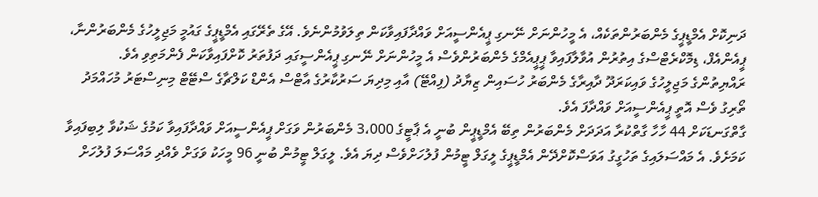ދަނިކޮށް އެމްޑީޕީގެ މެންބަރުންތަކެއް، އެ މީހުންނަށް ނޭނގި ޕީއެންސީއަށް ވައްދާފައިވާކަން ތިލަވުމުންނެވެ. އޭގެ ތެރޭގައި އެމްޑީޕީގެ ގައުމީ މަޖިލީހުގެ މެންބަރުންނާ، ޕީއެންއެފް، ޑިމޮކްރެޓްސްގެ އިތުރުން އުވާލާފައިވާ ޕީޕީއެމްގެ މެންބަރުންވެސް އެ މީހުންނަށް ނޭނގި ޕީއެންސީގައި ދަފުތަރު ކޮށްފައިވާކަން ފެންމަތިވި އެވެ.
ރައްޔިތުންގެ މަޖިލީހުގެ ވައިކަރަދޫ ދާއިރާގެ މެންބަރު ހުސައިން ޒިޔާދު (ފިއްޓޭ) އާއި މިދިޔަ ސަރުކާރުގެ އާޓްސް އެންޑް ކަލްޗާގެ ސްޓޭޓް މިނިސްޓަރު މުހައްމަދު ތޯރިގު ވެސް އޮތީ ޕީއެންސީއަށް ވައްދާފަ އެވެ.
ގާތްގަނޑަކަށް 44 ހާހާ ގާތްކުރާ އަދަދަށް މެންބަރުން ތިބޭ އެމްޑީޕީން ބުނީ އެ ޕާޓީގެ 3،000 މެންބަރުން ވަގަށް ޕީއެންސީއަށް ވައްދާފައިވާ ކަމުގެ ޝަކުވާ ލިބިފައިވާ ކަމަށެވެ. އެ މައްސަލައިގެ ތަހުގީގު އަވަސްކޮށްދޭން އެމްޑީޕީގެ ލީގަލް ޓީމުން ފުލުހަށްވެސް ދިޔަ އެވެ. ލީގަލް ޓީމުން ބުނީ 96 މީހަކު ވަގަށް ވެއްދި މައްސަލަ ފުލުހަށް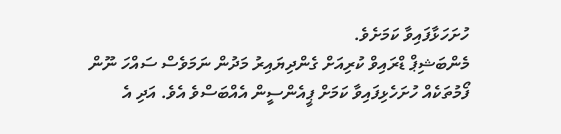ހުށަހަޅާފައިވާ ކަމަށެވެ.
މެންބަޝިޕް ޑްރައިވް ކުރިއަށް ގެންދިޔައިރު މަދުން ނަމަވެސް ސައްހަ ނޫން ފޯމުތަކެއް ހުށަހެޅިފައިވާ ކަމަށް ޕީއެންސީން އެއްބަސްވެ އެވެ. އަދި އެ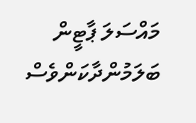މައްސަލަ ޕާޓީން ބަލަމުންދާކަންވެސް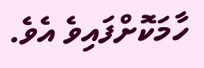ހާމަކޮށްފައިވެ އެވެ.